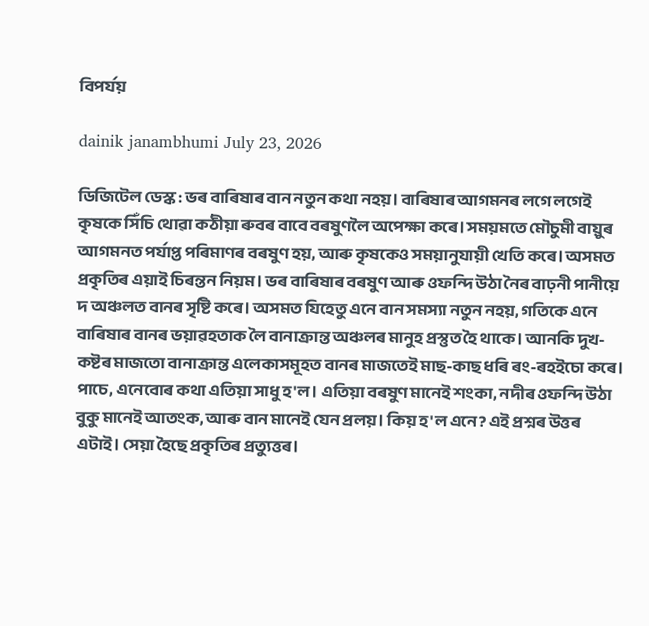বিপর্যয়

dainik janambhumi July 23, 2026

ডিজিটেল ডেস্ক : ভৰ বাৰিষাৰ বান নতুন কথা নহয়। বাৰিষাৰ আগমনৰ লগে লগেই কৃষকে সিঁচি থোৱা কঠীয়া ৰুবৰ বাবে বৰষুণলৈ অপেক্ষা কৰে। সময়মতে মৌচুমী বায়ুৰ আগমনত পর্যাপ্ত পৰিমাণৰ বৰষুণ হয়, আৰু কৃষকেও সময়ানুযায়ী খেতি কৰে। অসমত প্ৰকৃতিৰ এয়াই চিৰন্তন নিয়ম। ভৰ বাৰিষাৰ বৰষুণ আৰু ওফন্দি উঠা নৈৰ বাঢ়নী পানীয়ে দ অঞ্চলত বানৰ সৃষ্টি কৰে। অসমত যিহেতু এনে বান সমস্যা নতুন নহয়, গতিকে এনে বাৰিষাৰ বানৰ ভয়াৱহতাক লৈ বানাক্রান্ত অঞ্চলৰ মানুহ প্রস্তুত হৈ থাকে। আনকি দুখ-কষ্টৰ মাজতো বানাক্রান্ত এলেকাসমূহত বানৰ মাজতেই মাছ-কাছ ধৰি ৰং-ৰহইচো কৰে। পাচে, এনেবোৰ কথা এতিয়া সাধু হ'ল। এতিয়া বৰষুণ মানেই শংকা, নদীৰ ওফন্দি উঠা বুকু মানেই আতংক, আৰু বান মানেই যেন প্রলয়। কিয় হ'ল এনে? এই প্রশ্নৰ উত্তৰ এটাই। সেয়া হৈছে প্রকৃতিৰ প্ৰত্যুত্তৰ।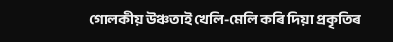গোলকীয় উঞ্চতাই খেলি-মেলি কৰি দিয়া প্রকৃতিৰ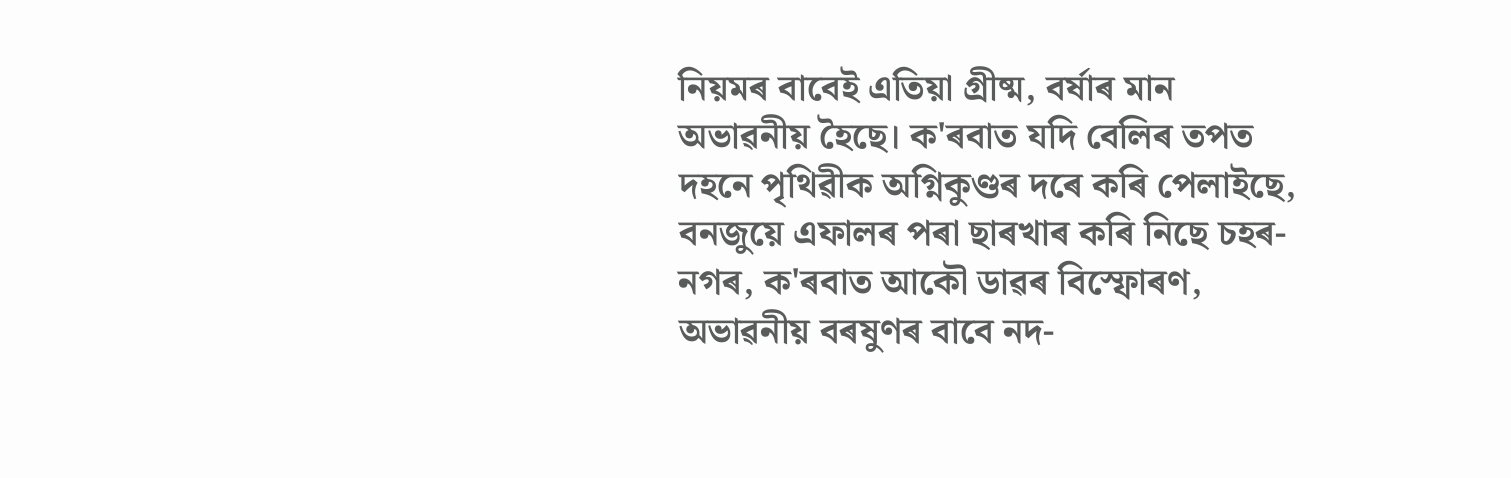নিয়মৰ বাবেই এতিয়া গ্রীষ্ম, বর্ষাৰ মান অভাৱনীয় হৈছে। ক'ৰবাত যদি বেলিৰ তপত দহনে পৃথিৱীক অগ্নিকুণ্ডৰ দৰে কৰি পেলাইছে, বনজুয়ে এফালৰ পৰা ছাৰখাৰ কৰি নিছে চহৰ-নগৰ, ক'ৰবাত আকৌ ডাৱৰ বিস্ফোৰণ, অভাৱনীয় বৰষুণৰ বাবে নদ-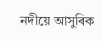নদীয়ে আসুৰিক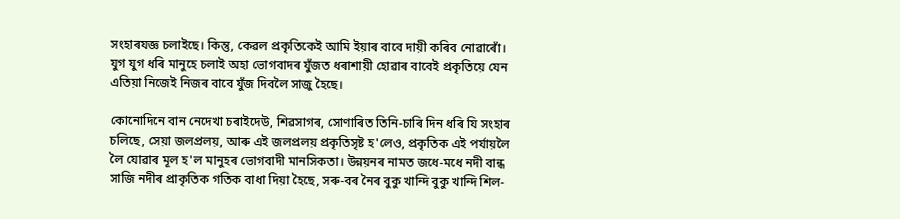সংহাৰযজ্ঞ চলাইছে। কিন্তু, কেৱল প্রকৃতিকেই আমি ইয়াৰ বাবে দায়ী কৰিব নোৱাৰোঁ। যুগ যুগ ধৰি মানুহে চলাই অহা ভোগবাদৰ যুঁজত ধৰাশায়ী হোৱাৰ বাবেই প্রকৃতিয়ে যেন এতিয়া নিজেই নিজৰ বাবে যুঁজ দিবলৈ সাজু হৈছে।

কোনোদিনে বান নেদেখা চৰাইদেউ, শিৱসাগৰ, সোণাৰিত তিনি-চাৰি দিন ধৰি যি সংহাৰ চলিছে, সেয়া জলপ্রলয়, আৰু এই জলপ্রলয় প্রকৃতিসৃষ্ট হ'লেও, প্রকৃতিক এই পৰ্যায়লৈ লৈ যোৱাৰ মূল হ'ল মানুহৰ ভোগবাদী মানসিকতা। উন্নয়নৰ নামত জধে-মধে নদী বান্ধ সাজি নদীৰ প্ৰাকৃতিক গতিক বাধা দিয়া হৈছে, সৰু-বৰ নৈৰ বুকু খান্দি বুকু খান্দি শিল-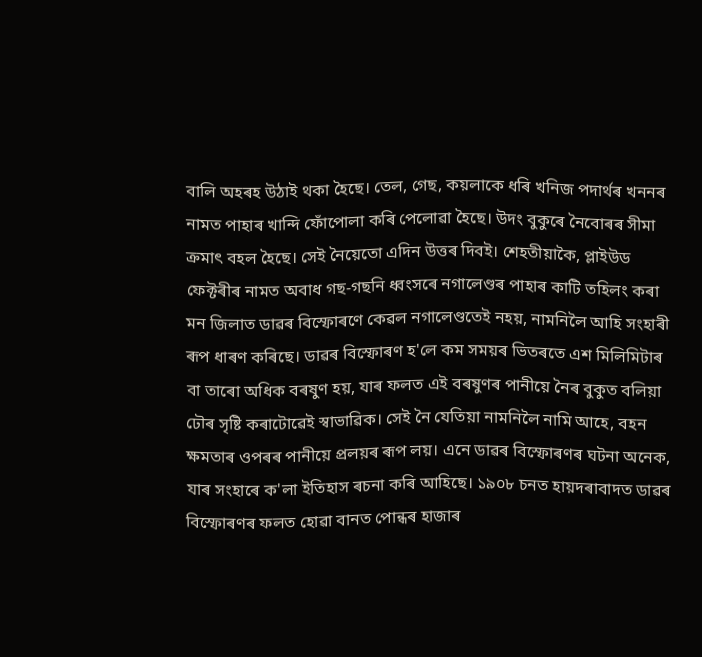বালি অহৰহ উঠাই থকা হৈছে। তেল, গেছ, কয়লাকে ধৰি খনিজ পদাৰ্থৰ খননৰ নামত পাহাৰ খান্দি ফোঁপোলা কৰি পেলোৱা হৈছে। উদং বুকুৰে নৈবোৰৰ সীমা ক্রমাৎ বহল হৈছে। সেই নৈয়েতো এদিন উত্তৰ দিবই। শেহতীয়াকৈ, প্লাইউড ফেক্টৰীৰ নামত অবাধ গছ-গছনি ধ্বংসৰে নগালেণ্ডৰ পাহাৰ কাটি তহিলং কৰা মন জিলাত ডাৱৰ বিস্ফোৰণে কেৱল নগালেণ্ডতেই নহয়, নামনিলৈ আহি সংহাৰী ৰূপ ধাৰণ কৰিছে। ডাৱৰ বিস্ফোৰণ হ'লে কম সময়ৰ ভিতৰতে এশ মিলিমিটাৰ বা তাৰো অধিক বৰষুণ হয়, যাৰ ফলত এই বৰষুণৰ পানীয়ে নৈৰ বুকুত বলিয়া ঢৌৰ সৃষ্টি কৰাটোৱেই স্বাভাৱিক। সেই নৈ যেতিয়া নামনিলৈ নামি আহে, বহন ক্ষমতাৰ ওপৰৰ পানীয়ে প্ৰলয়ৰ ৰূপ লয়। এনে ডাৱৰ বিস্ফোৰণৰ ঘটনা অনেক, যাৰ সংহাৰে ক'লা ইতিহাস ৰচনা কৰি আহিছে। ১৯০৮ চনত হায়দৰাবাদত ডাৱৰ বিস্ফোৰণৰ ফলত হোৱা বানত পোন্ধৰ হাজাৰ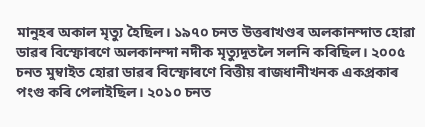মানুহৰ অকাল মৃত্যু হৈছিল। ১৯৭০ চনত উত্তৰাখণ্ডৰ অলকানন্দাত হোৱা ডাৱৰ বিস্ফোৰণে অলকানন্দা নদীক মৃত্যুদূতলৈ সলনি কৰিছিল। ২০০৫ চনত মুম্বাইত হোৱা ডাৱৰ বিস্ফোৰণে বিত্তীয় ৰাজধানীখনক একপ্ৰকাৰ পংগু কৰি পেলাইছিল। ২০১০ চনত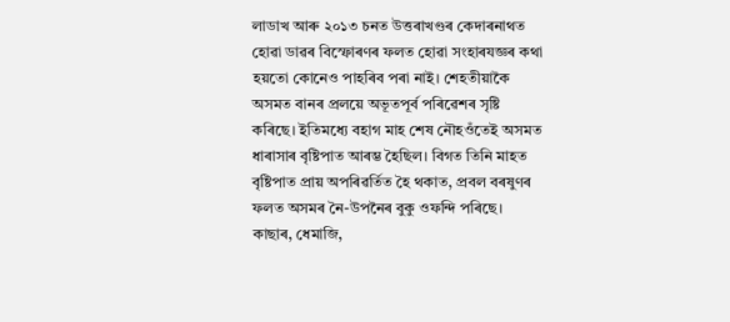লাডাখ আৰু ২০১৩ চনত উত্তৰাখণ্ডৰ কেদাৰনাথত হোৱা ডাৱৰ বিস্ফোৰণৰ ফলত হোৱা সংহাৰযজ্ঞৰ কথা হয়তো কোনেও পাহৰিব পৰা নাই। শেহতীয়াকৈ অসমত বানৰ প্ৰলয়ে অভূতপূর্ব পৰিৱেশৰ সৃষ্টি কৰিছে। ইতিমধ্যে বহাগ মাহ শেষ নৌহওঁতেই অসমত ধাৰাসাৰ বৃষ্টিপাত আৰম্ভ হৈছিল। বিগত তিনি মাহত বৃষ্টিপাত প্রায় অপৰিৱৰ্তিত হৈ থকাত, প্রবল বৰষুণৰ ফলত অসমৰ নৈ-উপনৈৰ বুকু ওফন্দি পৰিছে। কাছাৰ, ধেমাজি,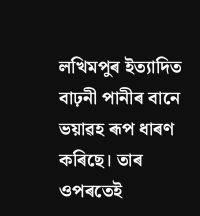লখিমপুৰ ইত্যাদিত বাঢ়নী পানীৰ বানে ভয়াৱহ ৰূপ ধাৰণ কৰিছে। তাৰ ওপৰতেই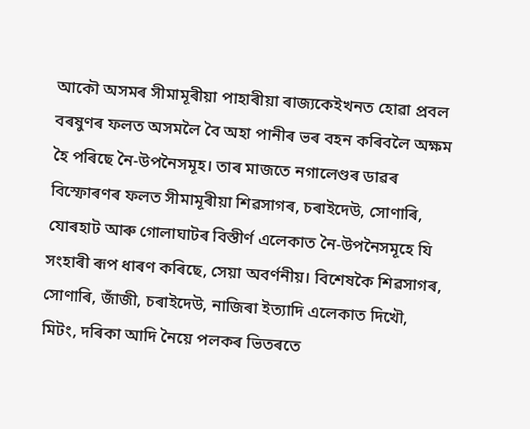আকৌ অসমৰ সীমামূৰীয়া পাহাৰীয়া ৰাজ্যকেইখনত হোৱা প্ৰবল বৰষুণৰ ফলত অসমলৈ বৈ অহা পানীৰ ভৰ বহন কৰিবলৈ অক্ষম হৈ পৰিছে নৈ-উপনৈসমূহ। তাৰ মাজতে নগালেণ্ডৰ ডাৱৰ বিস্ফোৰণৰ ফলত সীমামূৰীয়া শিৱসাগৰ, চৰাইদেউ, সোণাৰি, যোৰহাট আৰু গোলাঘাটৰ বিস্তীর্ণ এলেকাত নৈ-উপনৈসমূহে যি সংহাৰী ৰূপ ধাৰণ কৰিছে, সেয়া অবর্ণনীয়। বিশেষকৈ শিৱসাগৰ, সোণাৰি, জাঁজী, চৰাইদেউ, নাজিৰা ইত্যাদি এলেকাত দিখৌ, মিটং, দৰিকা আদি নৈয়ে পলকৰ ভিতৰতে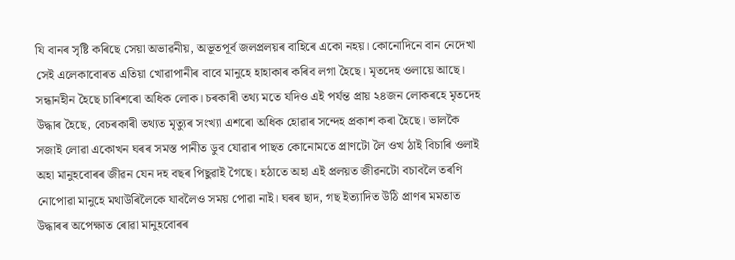যি বানৰ সৃষ্টি কৰিছে সেয়া অভাৱনীয়, অভূতপূর্ব জলপ্রলয়ৰ বাহিৰে একো নহয়। কোনোদিনে বান নেদেখা সেই এলেকাবোৰত এতিয়া খোৱাপানীৰ বাবে মানুহে হাহাকাৰ কৰিব লগা হৈছে। মৃতদেহ ওলায়ে আছে। সন্ধানহীন হৈছে চাৰিশৰো অধিক লোক। চৰকাৰী তথ্য মতে যদিও এই পর্যন্ত প্রায় ২৪জন লোকৰহে মৃতদেহ উদ্ধাৰ হৈছে, বেচৰকাৰী তথ্যত মৃত্যুৰ সংখ্যা এশৰো অধিক হোৱাৰ সন্দেহ প্ৰকাশ কৰা হৈছে। ভালকৈ সজাই লোৱা একোখন ঘৰৰ সমস্ত পানীত ডুব যোৱাৰ পাছত কোনোমতে প্রাণটো লৈ ওখ ঠাই বিচাৰি ওলাই অহা মানুহবোৰৰ জীৱন যেন দহ বছৰ পিছুৱাই গৈছে। হঠাতে অহা এই প্রলয়ত জীৱনটো বচাবলৈ তৰণি নোপোৱা মানুহে মথাউৰিলৈকে যাবলৈও সময় পোৱা নাই। ঘৰৰ ছাদ, গছ ইত্যাদিত উঠি প্ৰাণৰ মমতাত উদ্ধাৰৰ অপেক্ষাত ৰোৱা মানুহবোৰৰ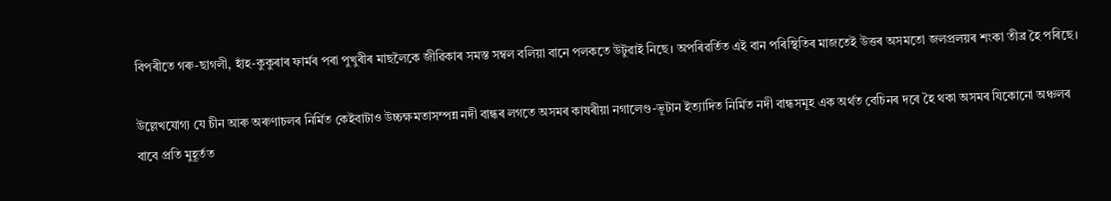বিপৰীতে গৰু-ছাগলী, হাঁহ-কুকুৰাৰ ফাৰ্মৰ পৰা পুখুৰীৰ মাছলৈকে জীৱিকাৰ সমস্ত সম্বল বলিয়া বানে পলকতে উটুৱাই নিছে। অপৰিৱৰ্তিত এই বান পৰিস্থিতিৰ মাজতেই উত্তৰ অসমতো জলপ্ৰলয়ৰ শংকা তীব্ৰ হৈ পৰিছে।

উল্লেখযোগ্য যে চীন আৰু অৰুণাচলৰ নিৰ্মিত কেইবাটাও উচ্চক্ষমতাসম্পন্ন নদী বান্ধৰ লগতে অসমৰ কাষৰীয়া নগালেণ্ড-ভূটান ইত্যাদিত নির্মিত নদী বান্ধসমূহ এক অৰ্থত বেচিনৰ দৰে হৈ থকা অসমৰ যিকোনো অঞ্চলৰ বাবে প্রতি মুহূৰ্তত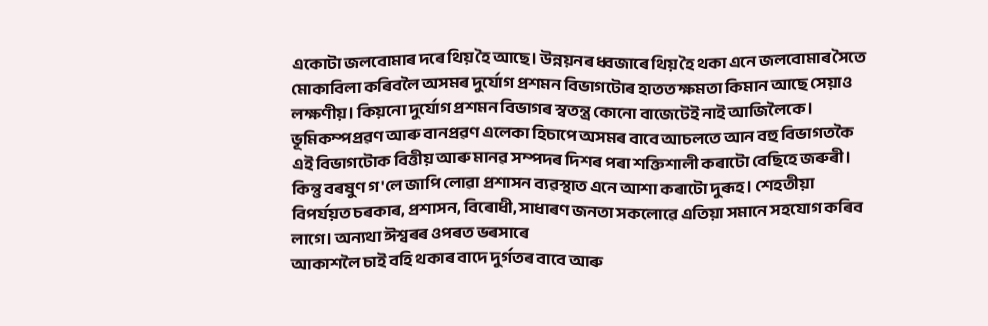একোটা জলবোমাৰ দৰে থিয় হৈ আছে। উন্নয়নৰ ধ্বজাৰে থিয় হৈ থকা এনে জলবোমাৰ সৈতে মোকাবিলা কৰিবলৈ অসমৰ দুৰ্যোগ প্রশমন বিভাগটোৰ হাতত ক্ষমতা কিমান আছে সেয়াও লক্ষণীয়। কিয়নো দুর্যোগ প্রশমন বিভাগৰ স্বতন্ত্র কোনো বাজেটেই নাই আজিলৈকে। ভূমিকম্পপ্ৰৱণ আৰু বানপ্রৱণ এলেকা হিচাপে অসমৰ বাবে আচলতে আন বহু বিভাগতকৈ এই বিভাগটোক বিত্তীয় আৰু মানৱ সম্পদৰ দিশৰ পৰা শক্তিশালী কৰাটো বেছিহে জৰুৰী। কিন্তু বৰষুণ গ'লে জাপি লোৱা প্রশাসন ব্যৱস্থাত এনে আশা কৰাটো দুৰূহ। শেহতীয়া বিপৰ্যয়ত চৰকাৰ, প্রশাসন, বিৰোধী, সাধাৰণ জনতা সকলোৱে এতিয়া সমানে সহযোগ কৰিব লাগে। অন্যথা ঈশ্বৰৰ ওপৰত ভৰসাৰে
আকাশলৈ চাই বহি থকাৰ বাদে দুৰ্গতৰ বাবে আৰু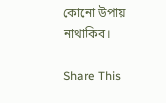কোনো উপায় নাথাকিব।

Share This